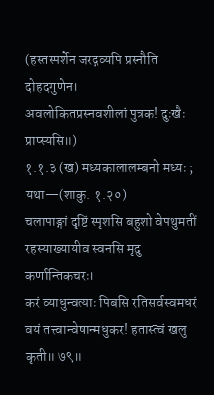(हस्तस्पर्शेन जरद्गव्यपि प्रस्नौति दोहदगुणेन।
अवलोकितप्रस्नवशीलां पुत्रक! दुःखैः प्राप्स्यसि॥)
१.१.३ (ख) मध्यकालालम्बनो मध्यः ; यथा—(शाकु. १.२०)
चलापाङ्गां दृष्टिं स्पृशसि बहुशो वेपथुमतीं रहस्याख्यायीव स्वनसि मृदु कर्णान्तिकचरः।
करं व्याधुन्वत्याः पिबसि रतिसर्वस्वमधरं वयं तत्त्वान्वेषान्मधुकर! हतास्त्वं खलु कृती॥ ७९॥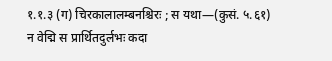१.१.३ (ग) चिरकालालम्बनश्चिरः ; स यथा—(कुसं. ५.६१)
न वेद्मि स प्रार्थितदुर्लभः कदा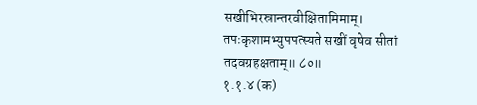सखीभिरस्रान्तरवीक्षितामिमाम्।
तपःकृशामभ्युपपत्स्यते सखीं वृषेव सीतां तदवग्रहक्षताम्॥ ८०॥
१.१.४ (क)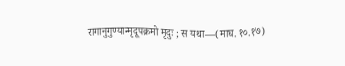रागानुगुण्यान्मृदूपक्रमो मृदुः ; स यथा—(माघ. १०.१७)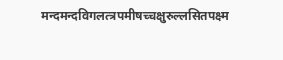मन्दमन्दविगलत्त्रपमीषच्चक्षुरुल्लसितपक्ष्म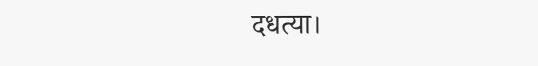दधत्या।